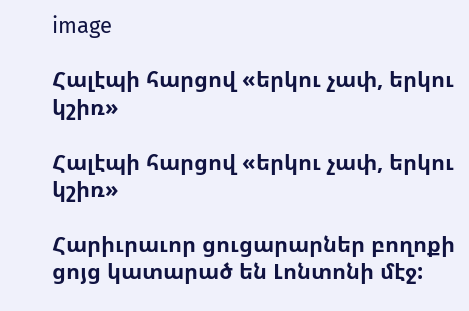image

Հալէպի հարցով «երկու չափ, երկու կշիռ»

Հալէպի հարցով «երկու չափ, երկու կշիռ»

Հարիւրաւոր ցուցարարներ բողոքի   ցոյց կատարած են Լոնտոնի մէջ: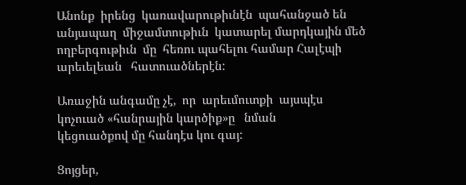Անոնք  իրենց  կառավարութիւնէն  պահանջած են անյապաղ  միջամտութիւն  կատարել մարդկային մեծ ողբերգութիւն  մը  հեռու պահելու համար Հալէպի   արեւելեան   հատուածներէն:

Առաջին անգամը չէ,  որ  արեւմուտքի  այսպէս կոչուած «հանրային կարծիք»ը   նման          կեցուածքով մը հանդէս կու գայ:

Ցոյցեր,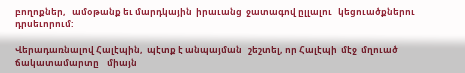բողոքներ,   ամօթանք եւ մարդկային  իրաւանց  ջատագով ըլլալու   կեցուածքներու դրսեւորում:

Վերադառնալով Հալէպին,  պէտք է անպայման   շեշտել, որ Հալէպի  մէջ  մղուած ճակատամարտը    միայն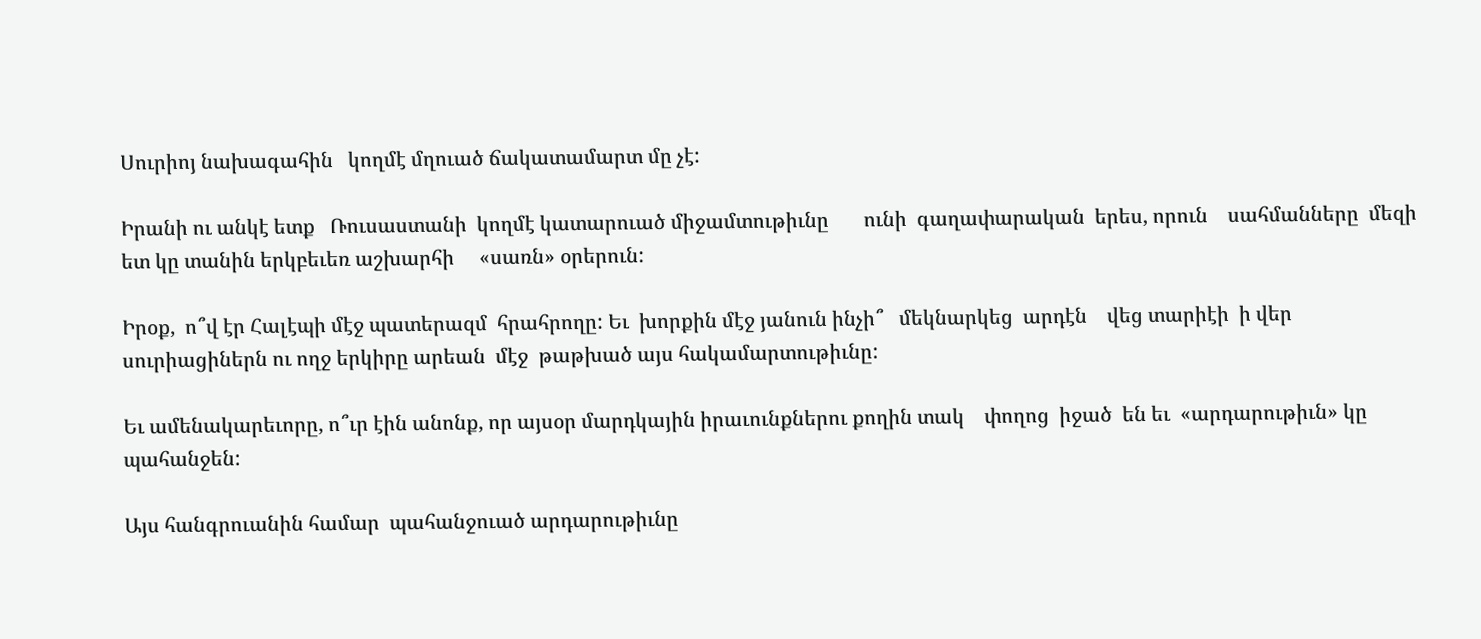Սուրիոյ նախագահին   կողմէ մղուած ճակատամարտ մը չէ:

Իրանի ու անկէ ետք   Ռուսաստանի  կողմէ կատարուած միջամտութիւնը       ունի  գաղափարական  երես, որուն    սահմանները  մեզի ետ կը տանին երկբեւեռ աշխարհի     «սառն» օրերուն:

Իրօք,  ո՞վ էր Հալէպի մէջ պատերազմ  հրահրողը: Եւ  խորքին մէջ յանուն ինչի՞   մեկնարկեց  արդէն    վեց տարիէի  ի վեր   սուրիացիներն ու ողջ երկիրը արեան  մէջ  թաթխած այս հակամարտութիւնը:

Եւ ամենակարեւորը, ո՞ւր էին անոնք, որ այսօր մարդկային իրաւունքներու քողին տակ    փողոց  իջած  են եւ  «արդարութիւն» կը պահանջեն:

Այս հանգրուանին համար  պահանջուած արդարութիւնը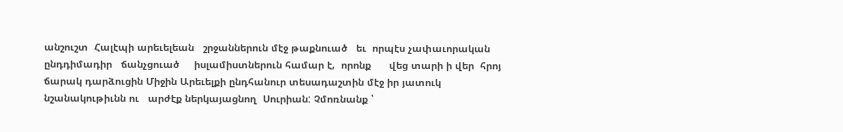անշուշտ  Հալէպի արեւելեան   շրջաններուն մէջ թաքնուած   եւ  որպէս չափաւորական ընդդիմադիր   ճանչցուած     իսլամիստներուն համար է,  որոնք      վեց տարի ի վեր  հրոյ  ճարակ դարձուցին Միջին Արեւելքի ընդհանուր տեսադաշտին մէջ իր յատուկ նշանակութիւնն ու   արժէք ներկայացնող  Սուրիան: Չմոռնանք ՝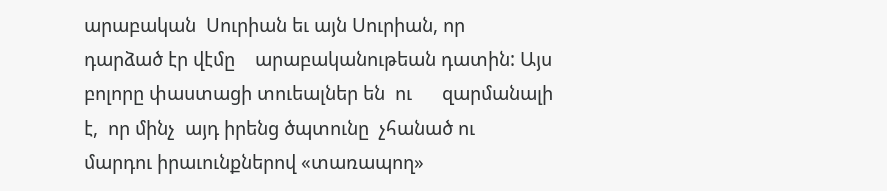արաբական  Սուրիան եւ այն Սուրիան, որ    դարձած էր վէմը    արաբականութեան դատին: Այս բոլորը փաստացի տուեալներ են  ու      զարմանալի է,  որ մինչ  այդ իրենց ծպտունը  չհանած ու   մարդու իրաւունքներով «տառապող»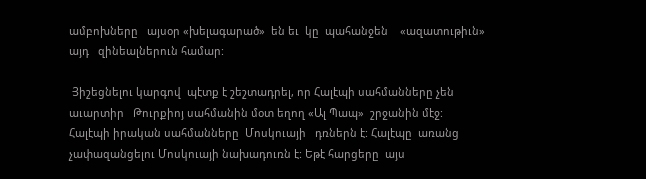ամբոխները   այսօր «խելագարած»  են եւ  կը  պահանջեն    «ազատութիւն»    այդ   զինեալներուն համար:

 Յիշեցնելու կարգով  պէտք է շեշտադրել, որ Հալէպի սահմանները չեն  աւարտիր   Թուրքիոյ սահմանին մօտ եղող «Ալ Պապ»  շրջանին մէջ: Հալէպի իրական սահմանները  Մոսկուայի   դռներն է: Հալէպը  առանց չափազանցելու Մոսկուայի նախադուռն է: Եթէ հարցերը  այս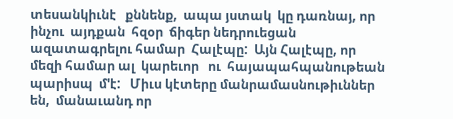տեսանկիւնէ   քննենք,  ապա յստակ  կը դառնայ, որ ինչու  այդքան  հզօր  ճիգեր նեդրուեցան  ազատագրելու համար  Հալէպը:  Այն Հալէպը, որ մեզի համար ալ  կարեւոր   ու  հայապահպանութեան պարիսպ  մ'է:   Միւս կէտերը մանրամասնութիւններ են,  մանաւանդ որ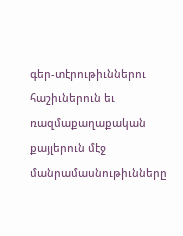գեր-տէրութիւններու հաշիւներուն եւ   ռազմաքաղաքական    քայլերուն մէջ    մանրամասնութիւնները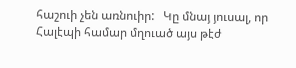հաշուի չեն առնուիր:   Կը մնայ յուսալ, որ    Հալէպի համար մղուած այս թէժ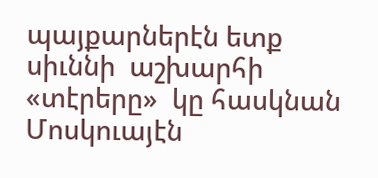պայքարներէն ետք  սիւննի  աշխարհի «տէրերը»  կը հասկնան Մոսկուայէն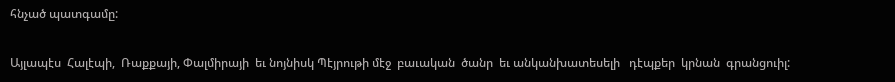հնչած պատգամը:

Այլապէս  Հալէպի,  Ռաքքայի, Փալմիրայի  եւ նոյնիսկ Պէյրութի մէջ  բաւական  ծանր  եւ անկանխատեսելի   դէպքեր  կրնան  գրանցուիլ: